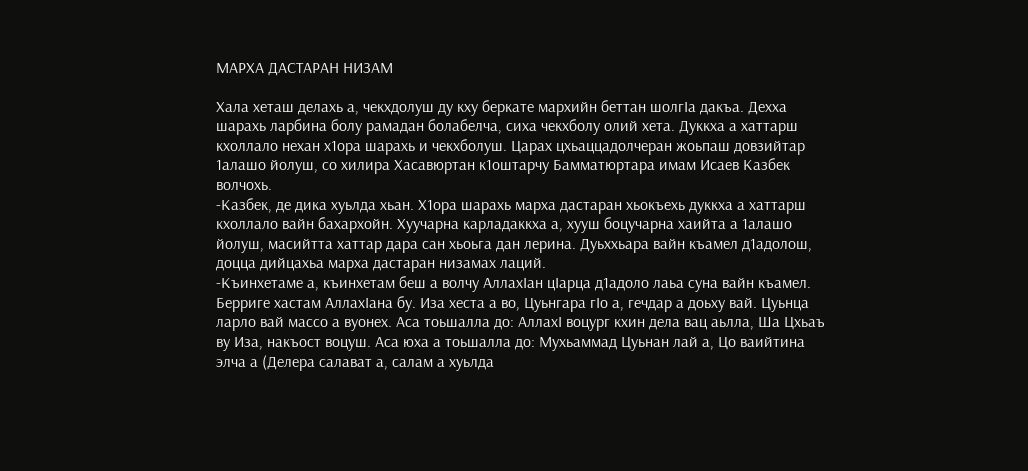МАРХА ДАСТАРАН НИЗАМ

Хала хеташ делахь а, чекхдолуш ду кху беркате мархийн беттан шолгIа дакъа. Дехха шарахь ларбина болу рамадан болабелча, сиха чекхболу олий хета. Дуккха а хаттарш кхоллало нехан х1ора шарахь и чекхболуш. Царах цхьаццадолчеран жоьпаш довзийтар 1алашо йолуш, со хилира Хасавюртан к1оштарчу Бамматюртара имам Исаев Казбек волчохь.
-Казбек, де дика хуьлда хьан. Х1ора шарахь марха дастаран хьокъехь дуккха а хаттарш кхоллало вайн бахархойн. Хуучарна карладаккха а, хууш боцучарна хаийта а 1алашо йолуш, масийтта хаттар дара сан хьоьга дан лерина. Дуьххьара вайн къамел д1адолош, доцца дийцахьа марха дастаран низамах лаций.
-Къинхетаме а, къинхетам беш а волчу АллахIан цIарца д1адоло лаьа суна вайн къамел. Берриге хастам АллахIана бу. Иза хеста а во, Цуьнгара гIо а, гечдар а доьху вай. Цуьнца ларло вай массо а вуонех. Аса тоьшалла до: АллахI воцург кхин дела вац аьлла, Ша Цхьаъ ву Иза, накъост воцуш. Аса юха а тоьшалла до: Мухьаммад Цуьнан лай а, Цо ваийтина элча а (Делера салават а, салам а хуьлда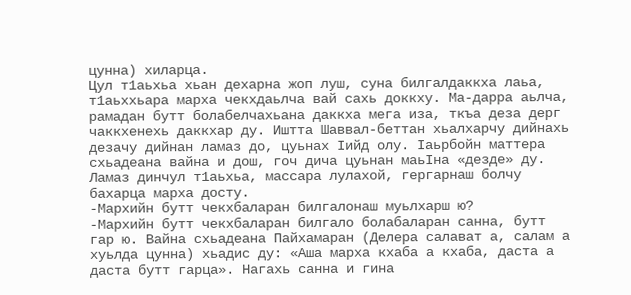цунна) хиларца.
Цул т1аьхьа хьан дехарна жоп луш, суна билгалдаккха лаьа, т1аьххьара марха чекхдаьлча вай сахь доккху. Ма-дарра аьлча, рамадан бутт болабелчахьана даккха мега иза, ткъа деза дерг чаккхенехь даккхар ду. Иштта Шаввал-беттан хьалхарчу дийнахь дезачу дийнан ламаз до, цуьнах Iийд олу. Iаьрбойн маттера схьадеана вайна и дош, гоч дича цуьнан маьIна «дезде» ду. Ламаз динчул т1аьхьа, массара лулахой, гергарнаш болчу бахарца марха досту.
-Мархийн бутт чекхбаларан билгалонаш муьлхарш ю?
-Мархийн бутт чекхбаларан билгало болабаларан санна, бутт гар ю. Вайна схьадеана Пайхамаран (Делера салават а, салам а хуьлда цунна) хьадис ду: «Аша марха кхаба а кхаба, даста а даста бутт гарца». Нагахь санна и гина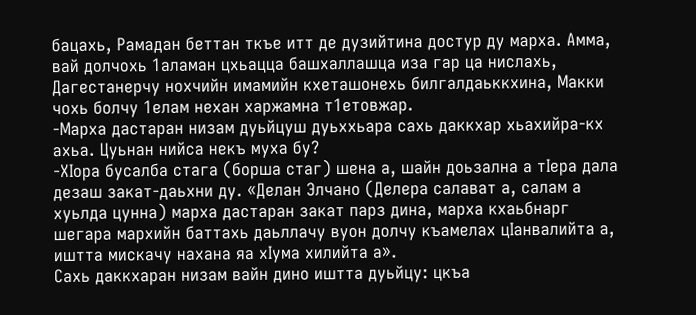бацахь, Рамадан беттан ткъе итт де дузийтина достур ду марха. Амма, вай долчохь 1аламан цхьацца башхаллашца иза гар ца нислахь, Дагестанерчу нохчийн имамийн кхеташонехь билгалдаьккхина, Макки чохь болчу 1елам нехан харжамна т1етовжар.
-Марха дастаран низам дуьйцуш дуьххьара сахь даккхар хьахийра-кх ахьа. Цуьнан нийса некъ муха бу?
-ХIора бусалба стага (борша стаг) шена а, шайн доьзална а тIера дала дезаш закат-даьхни ду. «Делан Элчано (Делера салават а, салам а хуьлда цунна) марха дастаран закат парз дина, марха кхаьбнарг шегара мархийн баттахь даьллачу вуон долчу къамелах цIанвалийта а, иштта мискачу нахана яа хIума хилийта а».
Сахь даккхаран низам вайн дино иштта дуьйцу: цкъа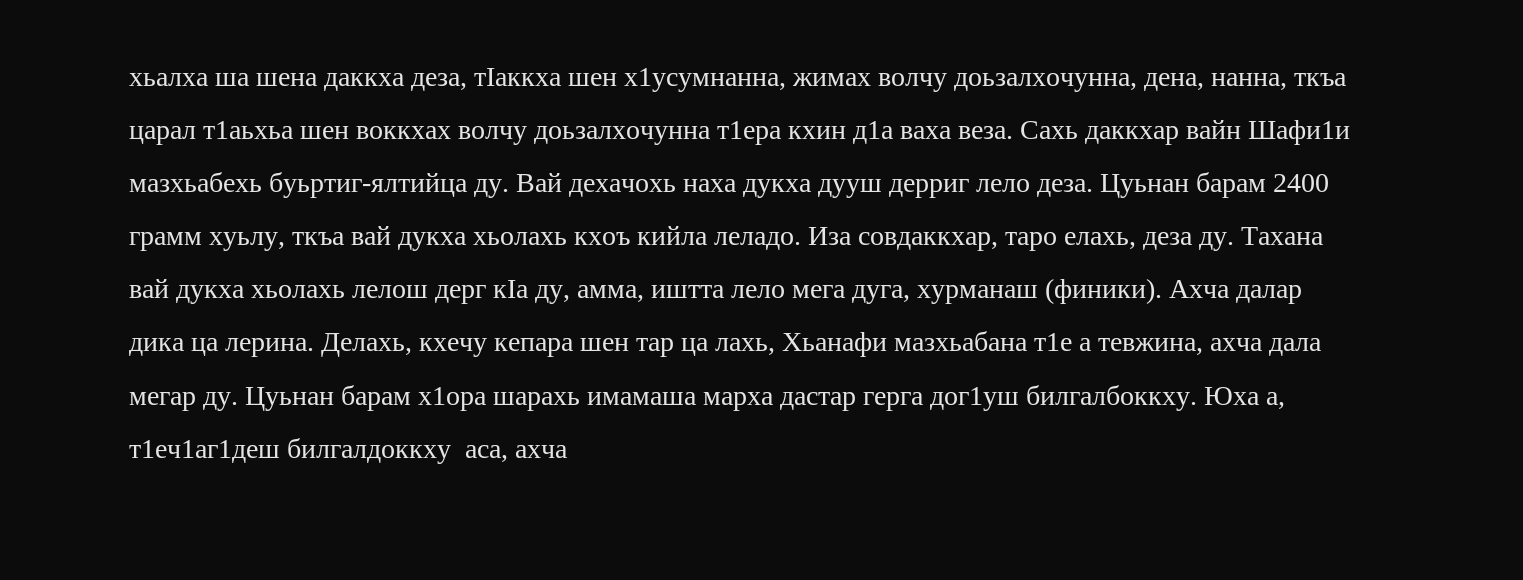хьалха ша шена даккха деза, тIаккха шен х1усумнанна, жимах волчу доьзалхочунна, дена, нанна, ткъа царал т1аьхьа шен воккхах волчу доьзалхочунна т1ера кхин д1а ваха веза. Сахь даккхар вайн Шафи1и мазхьабехь буьртиг-ялтийца ду. Вай дехачохь наха дукха дууш дерриг лело деза. Цуьнан барам 2400 грамм хуьлу, ткъа вай дукха хьолахь кхоъ кийла леладо. Иза совдаккхар, таро елахь, деза ду. Тахана вай дукха хьолахь лелош дерг кIа ду, амма, иштта лело мега дуга, хурманаш (финики). Ахча далар дика ца лерина. Делахь, кхечу кепара шен тар ца лахь, Хьанафи мазхьабана т1е а тевжина, ахча дала мегар ду. Цуьнан барам х1ора шарахь имамаша марха дастар герга дог1уш билгалбоккху. Юха а, т1еч1аг1деш билгалдоккху  аса, ахча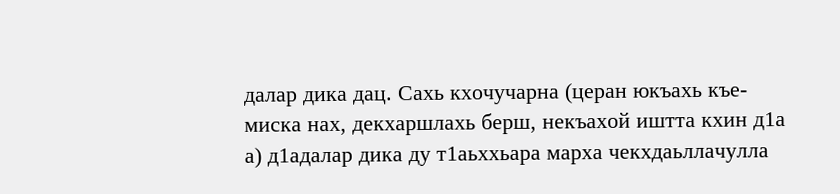далар дика дац. Сахь кхочучарна (церан юкъахь къе-миска нах, декхаршлахь берш, некъахой иштта кхин д1а а) д1адалар дика ду т1аьххьара марха чекхдаьллачулла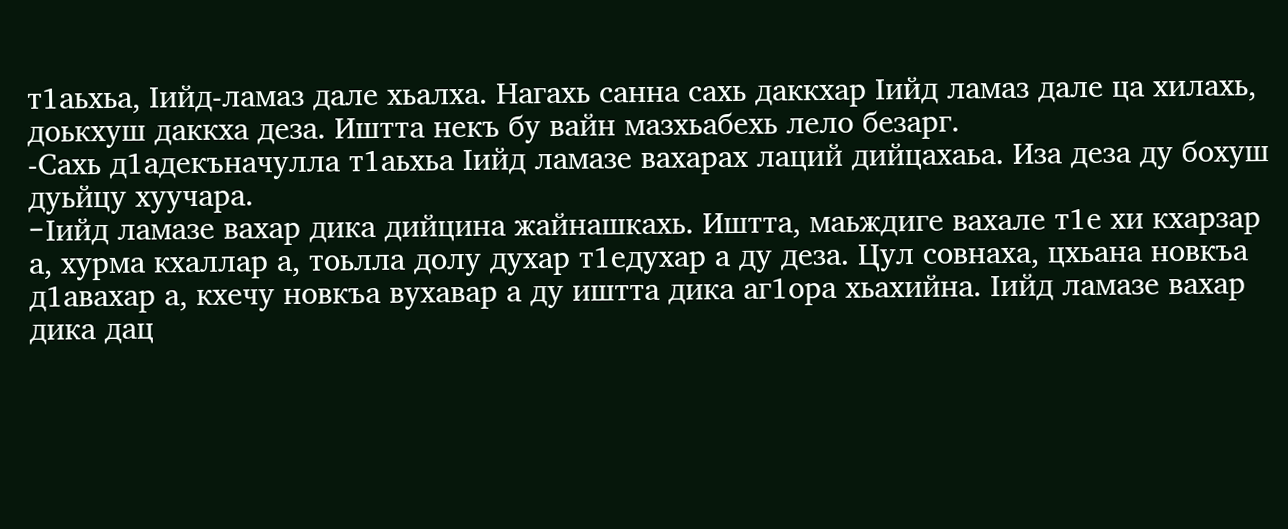т1аьхьа, Iийд-ламаз дале хьалха. Нагахь санна сахь даккхар Iийд ламаз дале ца хилахь, доькхуш даккха деза. Иштта некъ бу вайн мазхьабехь лело безарг.
-Сахь д1адекъначулла т1аьхьа Iийд ламазе вахарах лаций дийцахаьа. Иза деза ду бохуш дуьйцу хуучара.
-Iийд ламазе вахар дика дийцина жайнашкахь. Иштта, маьждиге вахале т1е хи кхарзар а, хурма кхаллар а, тоьлла долу духар т1едухар а ду деза. Цул совнаха, цхьана новкъа д1авахар а, кхечу новкъа вухавар а ду иштта дика аг1ора хьахийна. Iийд ламазе вахар дика дац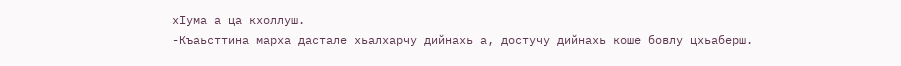хIума а ца кхоллуш.
-Къаьсттина марха дастале хьалхарчу дийнахь а, достучу дийнахь коше бовлу цхьаберш.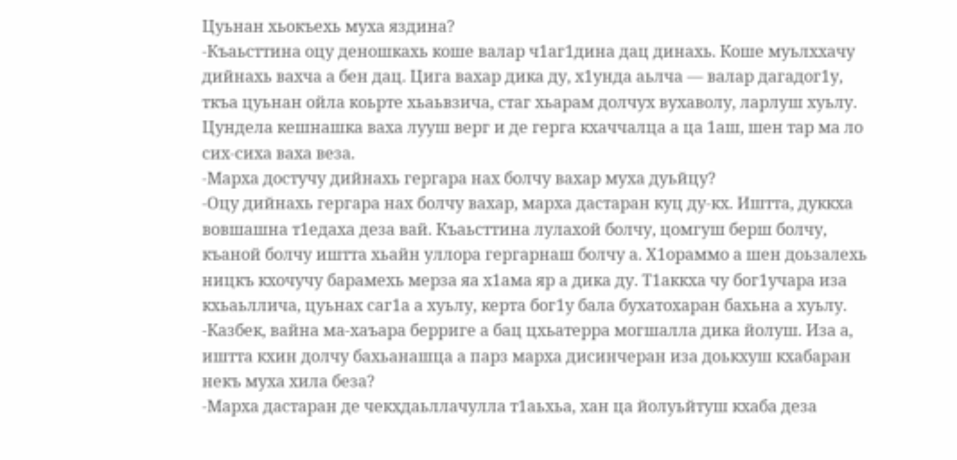Цуьнан хьокъехь муха яздина?
-Къаьсттина оцу деношкахь коше валар ч1аг1дина дац динахь. Коше муьлххачу дийнахь вахча а бен дац. Цига вахар дика ду, х1унда аьлча — валар дагадог1у, ткъа цуьнан ойла коьрте хьаьвзича, стаг хьарам долчух вухаволу, ларлуш хуьлу. Цундела кешнашка ваха лууш верг и де герга кхаччалца а ца 1аш, шен тар ма ло сих-сиха ваха веза.
-Марха достучу дийнахь гергара нах болчу вахар муха дуьйцу?
-Оцу дийнахь гергара нах болчу вахар, марха дастаран куц ду-кх. Иштта, дуккха вовшашна т1едаха деза вай. Къаьсттина лулахой болчу, цомгуш берш болчу, къаной болчу иштта хьайн уллора гергарнаш болчу а. Х1ораммо а шен доьзалехь ницкъ кхочучу барамехь мерза яа х1ама яр а дика ду. Т1аккха чу бог1учара иза кхьаьллича, цуьнах саг1а а хуьлу, керта бог1у бала бухатохаран бахьна а хуьлу.
-Казбек, вайна ма-хаъара берриге а бац цхьатерра могшалла дика йолуш. Иза а, иштта кхин долчу бахьанашца а парз марха дисинчеран иза доькхуш кхабаран некъ муха хила беза?
-Марха дастаран де чекхдаьллачулла т1аьхьа, хан ца йолуьйтуш кхаба деза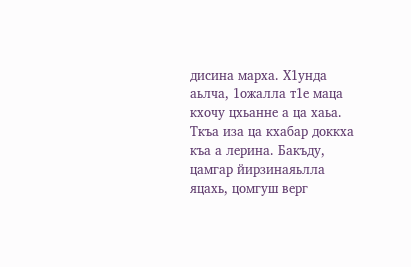дисина марха. Х1унда аьлча, 1ожалла т1е маца кхочу цхьанне а ца хаьа. Ткъа иза ца кхабар доккха къа а лерина. Бакъду, цамгар йирзинаяьлла яцахь, цомгуш верг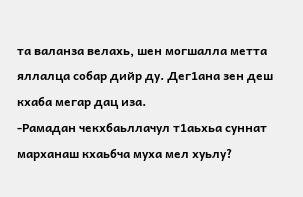та валанза велахь, шен могшалла метта яллалца собар дийр ду. Дег1ана зен деш кхаба мегар дац иза.
-Рамадан чекхбаьллачул т1аьхьа суннат марханаш кхаьбча муха мел хуьлу?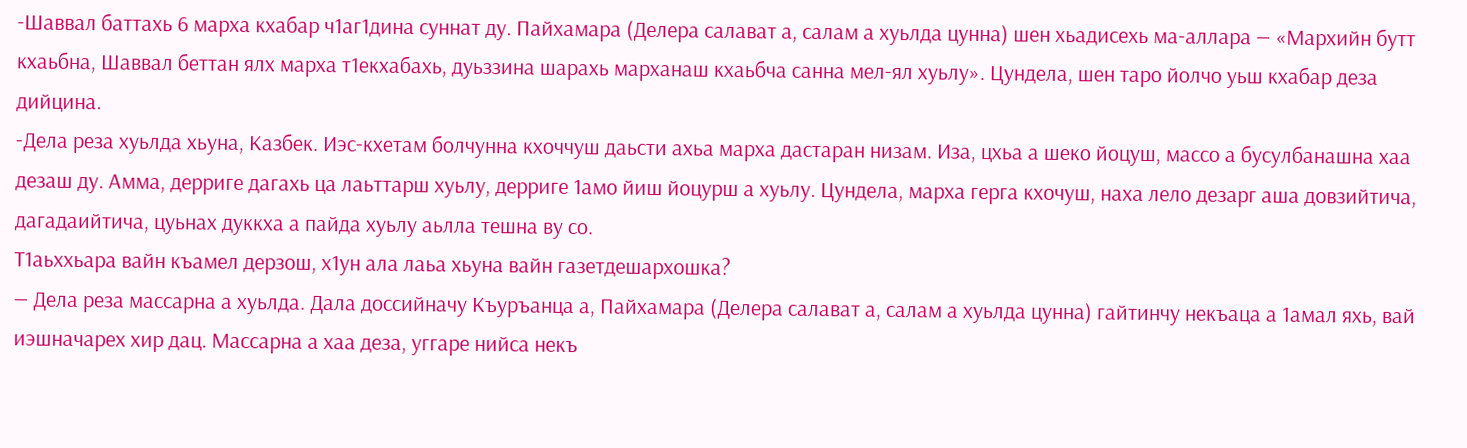-Шаввал баттахь 6 марха кхабар ч1аг1дина суннат ду. Пайхамара (Делера салават а, салам а хуьлда цунна) шен хьадисехь ма-аллара — «Мархийн бутт кхаьбна, Шаввал беттан ялх марха т1екхабахь, дуьззина шарахь марханаш кхаьбча санна мел-ял хуьлу». Цундела, шен таро йолчо уьш кхабар деза дийцина.
-Дела реза хуьлда хьуна, Казбек. Иэс-кхетам болчунна кхоччуш даьсти ахьа марха дастаран низам. Иза, цхьа а шеко йоцуш, массо а бусулбанашна хаа дезаш ду. Амма, дерриге дагахь ца лаьттарш хуьлу, дерриге 1амо йиш йоцурш а хуьлу. Цундела, марха герга кхочуш, наха лело дезарг аша довзийтича, дагадаийтича, цуьнах дуккха а пайда хуьлу аьлла тешна ву со.
Т1аьххьара вайн къамел дерзош, х1ун ала лаьа хьуна вайн газетдешархошка?
— Дела реза массарна а хуьлда. Дала доссийначу Къуръанца а, Пайхамара (Делера салават а, салам а хуьлда цунна) гайтинчу некъаца а 1амал яхь, вай иэшначарех хир дац. Массарна а хаа деза, уггаре нийса некъ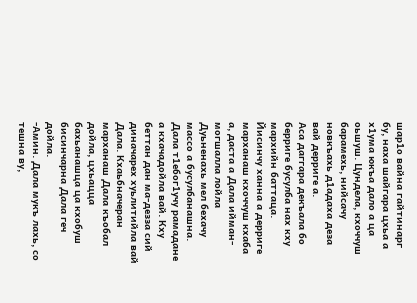шар1о вайна гайтинарг бу, наха шайгара цхьа а х1ума юкъа дало а ца оьшуш. Цундела, кхоччуш барамехь, нийсачу новкъахь д1адаха деза вай дерриге а.
Аса даггара декъала бо берриге бусулба нах кху мархийн баттаца. Йисинчу ханна а дерриге марханаш кхоччуш кхаба а, даста а Дала ийман-могшалла лойла Дуьненахь мел бехачу массо а бусулбанашна. Дала т1ебог1учу рамадане а кхачадойла вай. Кху беттан дан ма-дезза сий диначарех хуьлитийла вай Дала. Кхаьбначеран марханаш Дала къобал дойла, цхьацца бахьанашца ца кхобуш бисинчарна Дала геч дойла.
-Амин. Дала мукъ лахь, со тешна ву,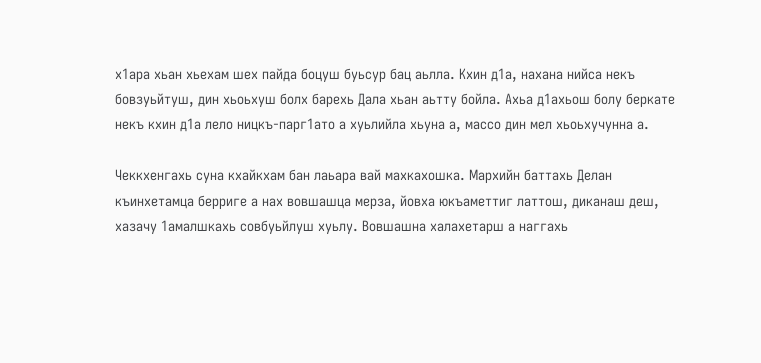х1ара хьан хьехам шех пайда боцуш буьсур бац аьлла. Кхин д1а, нахана нийса некъ бовзуьйтуш, дин хьоьхуш болх барехь Дала хьан аьтту бойла. Ахьа д1ахьош болу беркате некъ кхин д1а лело ницкъ-парг1ато а хуьлийла хьуна а, массо дин мел хьоьхучунна а.

Чеккхенгахь суна кхайкхам бан лаьара вай махкахошка. Мархийн баттахь Делан къинхетамца берриге а нах вовшашца мерза, йовха юкъаметтиг латтош, диканаш деш, хазачу 1амалшкахь совбуьйлуш хуьлу. Вовшашна халахетарш а наггахь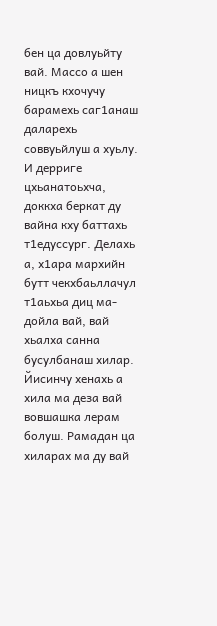бен ца довлуьйту вай. Массо а шен ницкъ кхочучу барамехь саг1анаш даларехь соввуьйлуш а хуьлу. И дерриге цхьанатоьхча, доккха беркат ду вайна кху баттахь т1едуссург. Делахь а, х1ара мархийн бутт чекхбаьллачул т1аьхьа диц ма-дойла вай, вай хьалха санна бусулбанаш хилар. Йисинчу хенахь а хила ма деза вай вовшашка лерам болуш. Рамадан ца хиларах ма ду вай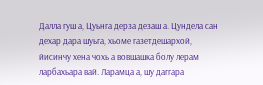Далла гуш а, Цуьнга дерза дезаш а. Цундела сан дехар дара шуьга, хьоме газетдешархой, йисинчу хена чохь а вовшашка болу лерам ларбахьара вай. Ларамца а, шу даггара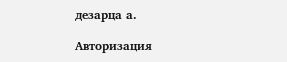дезарца а.

Авторизация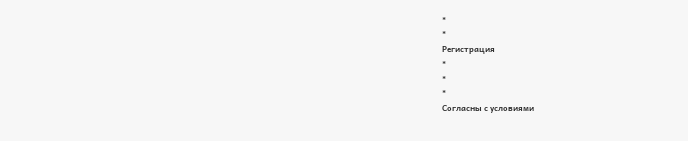*
*
Регистрация
*
*
*
Согласны с условиями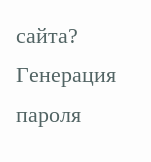сайта?
Генерация пароля